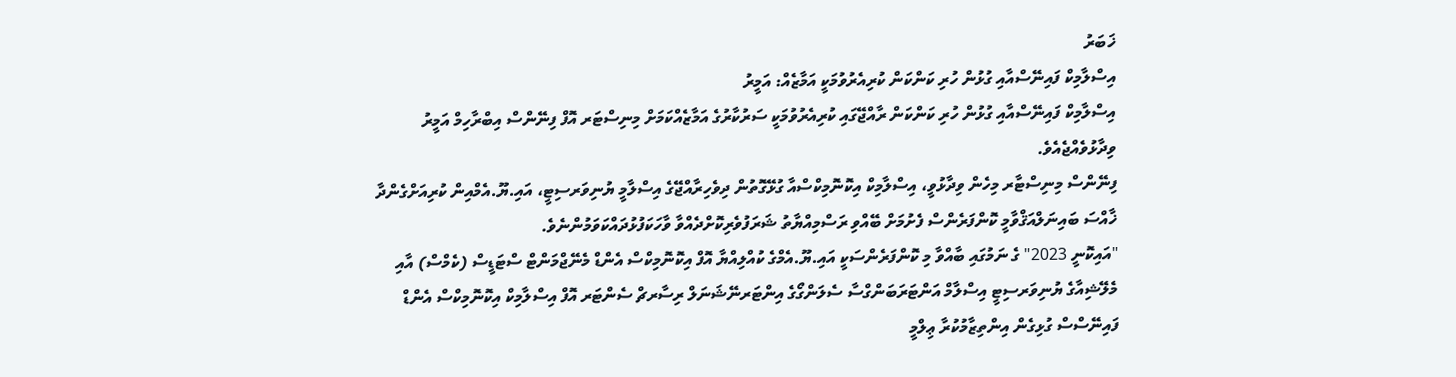ޚަބަރު
އިސްލާމިކް ފައިނޭސްއާއި ގުޅުން ހުރި ކަންކަން ކުރިއެރުވުމަކީ އަމާޒެއް: އަމީރު
އިސްލާމިކް ފައިނޭސްއާއި ގުޅުން ހުރި ކަންކަން ރާއްޖޭގައި ކުރިއެރުވުމަކީ ސަރުކާރުގެ އަމާޒެއްކަމަށް މިނިސްޓަރ އޮފް ފިނޭންސް އިބްރާހިމް އަމީރު ވިދާޅުވެއްޖެއެވެ.
ފިނޭންސް މިނިސްޓާރ މިހެން ވިދާޅުވީ، އިސްލާމިކް އިކޮނޮމިކްސްއާ ގުޅޭގޮތުން ދިވެހިރާއްޖޭގެ އިސްލާމީ ޔުނިވަރސިޓީ، އައި.ޔޫ.އެމްއިން ކުރިއަށްގެންދާ ޚާއްސަ ބައިނަލްއަޤްވާމީ ކޮންފަރެންސް ފެށުމަށް ބޭއްވި ރަސްމިއްޔާތު ޝަރަފުވެރިކޮށްދެއްވާ ވާހަކަފުޅުދައްކަވަމުންނެވެ.
"އައިކޮނީ 2023" ގެ ނަމުގައި ބާއްވާ މި ކޮންފަރެންސަކީ އައި.ޔޫ.އެމްގެ ކުއްލިއްޔާ އޮފް އިކޮނޮމިކްސް އެންޑް މެނޭޖްމަންޓް ސްޓަޑީސް (ކެމްސް) އާއި މެލޭޝިއާގެ ޔުނިވަރސިޓީ އިސްލާމް އަންޓަރަބަންގްސާ ސެލަންގޯގެ އިންޓަރނޭޝަނަލް ރިސާރޗް ސެންޓަރ އޮފް އިސްލާމިކް އިކޮނޮމިކްސް އެންޑް ފައިނޭސްސް ގުޅިގެން އިންތިޒާމުކުރާ ޢިލްމީ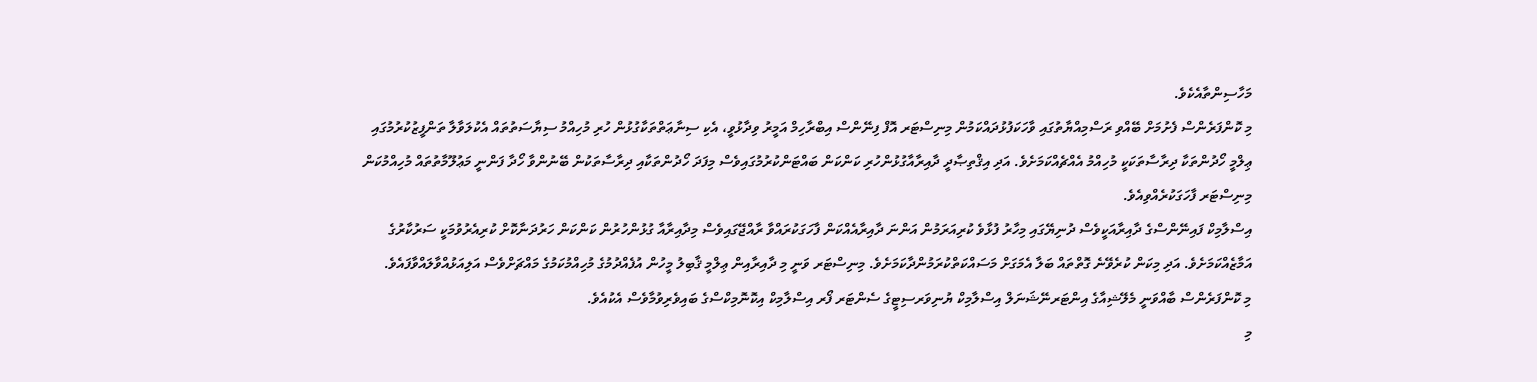މަހާސިންތާއެކެވެ.
މި ކޮންފަރެންސް ފެށުމަށް ބޭއްވި ރަސްމިއްޔާތުގައި ވާހަކަފުޅުދައްކަމުން މިނިސްޓަރ އޮފް ފިނޭންސް އިބްރާހިމް އަމީރު ވިދާޅުވީ، އެކި ސިނާޢަތްތަކާގުޅުން ހުރި މުހިއްމު ސިޔާސަތުތައް އެކުލަވާލާ ތަންފީޒުކުރުމުގައި ޢިލްމީ ހޯދުންތަކާ ދިރާސާތަކަކީ މުހިއްމު އެއްޗެއްކަމަށެވެ. އަދި އިޤްތިޞާދީ ދާއިރާއާގުޅުންހުރި ކަންކަން ބައްޓަންކުރުމުގައިވެސް މިފަދަ ހޯދުންތަކާއި ދިރާސާތަކުން ބޭނުންވާ ހޯދާ ފަންނީ މަޢުލޫމާތުތައް މުހިއްމުކަން މިނިސްޓަރ ފާހަގަކުރެއްވިއެވެ.
އިސްލާމިކް ފައިނޭންސްގެ ދާއިރާއަކީވެސް ދުނިޔޭގައި މިހާރު ފުޅާވެ ކުރިއަރަމުން އަންނަ ދާއިރާއެއްކަން ފާހަގަކުރައްވާ ރާއްޖޭގައިވެސް މިދާއިރާއާ ގުޅުންހުރުން ކަންކަން ހަރުދަނާކޮށް ކުރިއެރުވުމަކީ ސަރުކާރުގެ އަމާޒެއްކަމަށެވެ. އަދި މިކަން ކުރެވޭނެ ގޮތްތައް ބަލާ އެމަގަށް މަސައްކަތްކުރަމުންދާކަމަށެވެ. މިނިސްޓަރ ވަނީ މި ދާއިރާއިން ޢިލްމީ ޤާބިލު މީހުން އުފެއްދުމުގެ މުހިއްމުކަމުގެ މައްޗަށްވެސް އަލިއަޅުއްވާލައްވާފައެވެ.
މި ކޮންފަރެންސް ބާއްވަނީ މެލޭޝިއާގެ އިންޓަރނޭޝަނަލް އިސްލާމިކް ޔުނިވަރސިޓީގެ ސެންޓަރ ފޯރ އިސްލާމިކް އިކޮނޮމިކްސްގެ ބައިވެރިވުމާވެސް އެކުއެވެ.
މި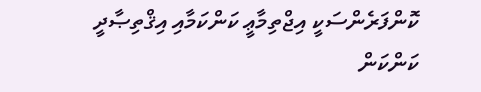ކޮންފަރެންސަކީ އިޖްތިމާޢީ ކަންކަމާއި އިޤްތިޞާދީ ކަންކަން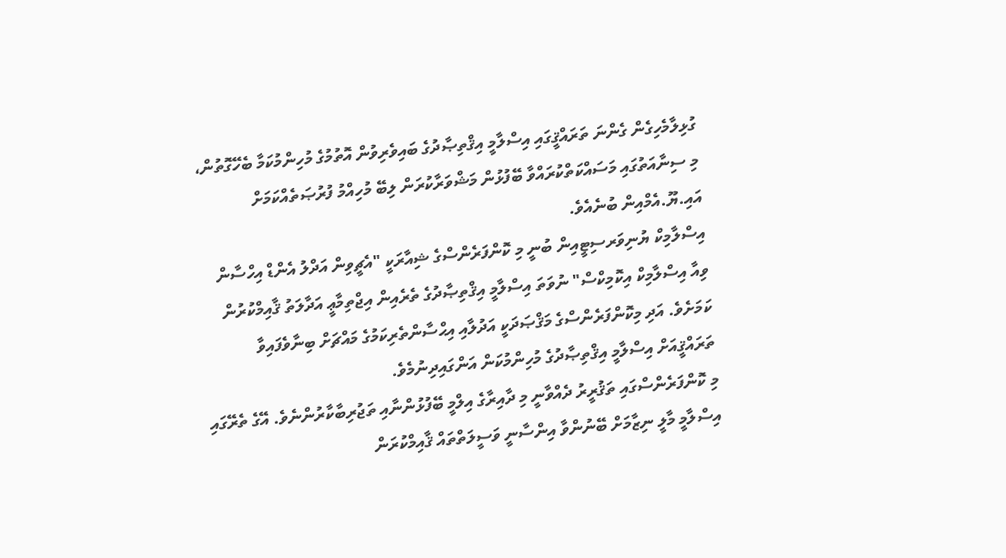ގުޅިލާމެހިގެން ގެންނަ ތަރައްޤީގައި އިސްލާމީ އިޤްތިޞާދުގެ ބައިވެރިވުން އޮތުމުގެ މުހިންމުކަމާ ބެހޭގޮތުން، މި ސިނާއަތުގައި މަސައްކަތްކުރައްވާ ބޭފުޅުން މަޝްވަރާކުރަން ލިބޭ މުހިއްމު ފުރުޞަތެއްކަމަށް އައި.ޔޫ.އެމްއިން ބުނެއެވެ.
އިސްލާމިކް ޔުނިވަރސިޓީއިން ބުނީ މި ކޮންފަރެންސްގެ ޝިއާރަކީ "އެޗީވިން އަދްލު އެންޑް އިހްސާން ވިއާ އިސްލާމިކް އިކޮމިކްސް" ނުވަތަ އިސްލާމީ އިޤްތިޞާދުގެ ތެރެއިން އިޖްތިމާޢީ އަދާލަތު ޤާއިމްކުރުން ކަމަށެވެ. އަދި މިކޮންފަރެންސްގެ މަޤްޞަދަކީ އަދުލާއި އިޙްސާންތެރިކަމުގެ މައްޗަށް ބިނާވެފައިވާ ތަރައްޤީއަށް އިސްލާމީ އިޤްތިޞާދުގެ މުހިންމުކަން އަންގައިދިނުމެވެ.
މި ކޮންފަރެންސްގައި ތަޤުރީރު ދެއްވާނީ މި ދާއިރާގެ އިލްމީ ބޭފުޅުންނާއި ތަޖުރިބާކާރުންނެވެ. އޭގެ ތެރޭގައި އިސްލާމީ މާލީ ނިޒާމަށް ބޭނުންވާ އިންސާނީ ވަސީލަތްތައް ޤާއިމްކުރަން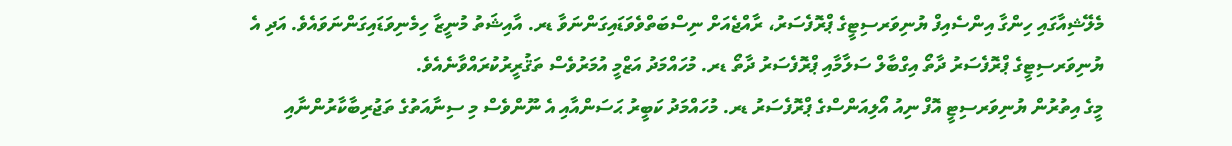މެލޭޝިއާގައި ހިންގާ އިންސެއިފް ޔުނިވަރސިޓީގެ ޕްރޮފެސަރު، ރާއްޖެއަށް ނިސްބަތްވެވަޑައިގަންނަވާ ޑރ. އާއިޝަތު މުނީޒާ ހިމެނިވަޑައިގަންނަވައެވެ. އަދި އެ ޔުނިވަރސިޓީގެ ޕްރޮފެސަރު ދާތޯ އިގްބާލް ސަލާމާއި ޕްރޮފެސަރު ދާތޯ ޑރ. މުހައްމަދު އަޒްމީ އުމަރުވެސް ތަޤުރީރުކުރައްވާނެއެވެ.
މީގެ އިތުރުން ޔުނިވަރސިޓީ އޮފް ނިއު އޯލިއަންސްގެ ޕްރޮފެސަރު ޑރ. މުހައްމަދު ކަބީރު ޙަސަންއާއި އެ ނޫންވެސް މި ސިނާއަތުގެ ތަޖުރިބާކާރުންނާއި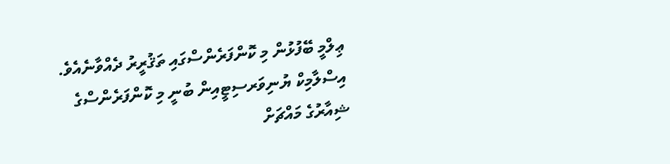ޢިލްމީ ބޭފުޅުން މި ކޮންފަރެންސްގައި ތަޤުރީރު ދެއްވާނެއެވެ.
އިސްލާމިކް ޔުނިވަރސިޓީއިން ބުނީ މި ކޮންފަރެންސްގެ ޝިއާރުގެ މައްޗަށް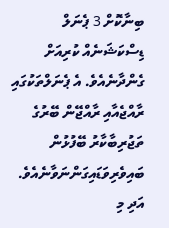ބިނާކޮށް 3 ޕެނަލް ޑިސްކަޝަނެއް ކުރިއަށް ގެންދާނެއެވެ. އެ ޕެނަލްތަކުގައި ރާއްޖެއާއި ރާއްޖޭން ބޭރުގެ ތަޖުރިބާކާރު ބޭފުޅުން ބައިވެރިވަޑައިގަންނަވާނެއެވެ. އަދި މި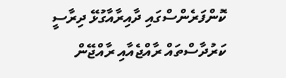ކޮންފަރެންސްގައި ދާއިރާއާގުޅޭ ދިރާސީ ކަރުދާސްތައް ރާއްޖެއާއި ރާއްޖޭން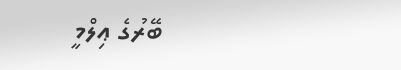ބޭރުގެ ޢިލްމީ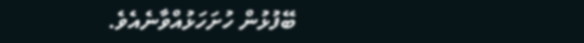ބޭފުޅުން ހުށަހަޅުއްވާނެއެވެ.